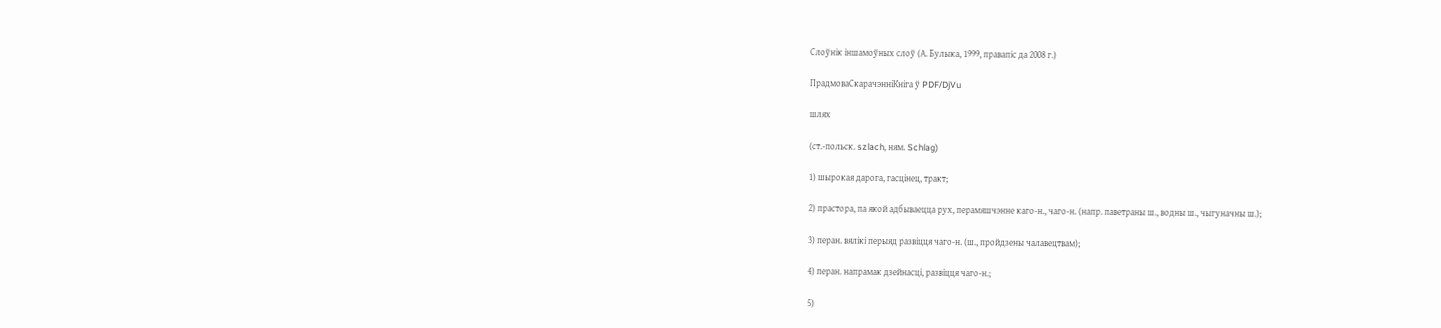Слоўнік іншамоўных слоў (А. Булыка, 1999, правапіс да 2008 г.)

ПрадмоваСкарачэнніКніга ў PDF/DjVu

шлях

(ст.-польск. szlach, ням. Schlag)

1) шырокая дарога, гасцінец, тракт;

2) прастора, па якой адбываецца рух, перамяшчэнне каго-н., чаго-н. (напр. паветраны ш., водны ш., чыгуначны ш.);

3) перан. вялікі перыяд развіцця чаго-н. (ш., пройдзены чалавецтвам);

4) перан. напрамак дзейнасці, развіцця чаго-н.;

5)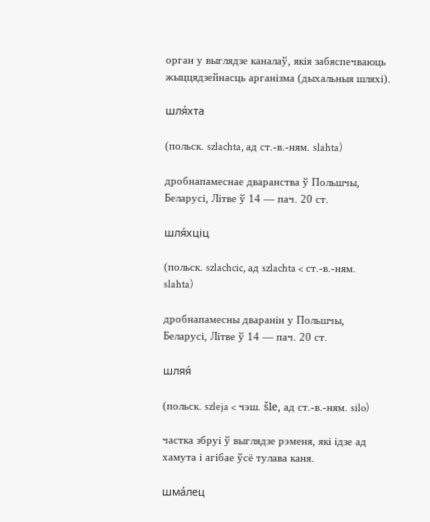орган у выглядзе каналаў, якія забяспечваюць жыццядзейнасць арганізма (дыхальныя шляхі).

шля́хта

(польск. szlachta, ад ст.-в.-ням. slahta)

дробнапамеснае дваранства ў Польшчы, Беларусі, Літве ў 14 — пач. 20 ст.

шля́хціц

(польск. szlachcic, ад szlachta < ст.-в.-ням. slahta)

дробнапамесны дваранін у Польшчы, Беларусі, Літве ў 14 — пач. 20 ст.

шляя́

(польск. szleja < чэш. šle, ад ст.-в.-ням. silo)

частка збруі ў выглядзе рэменя, які ідзе ад хамута і агібае ўсё тулава каня.

шма́лец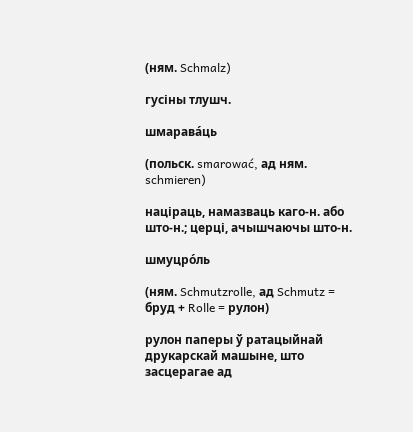(ням. Schmalz)

гусіны тлушч.

шмарава́ць

(польск. smarować, ад ням. schmieren)

націраць, намазваць каго-н. або што-н.; церці, ачышчаючы што-н.

шмуцро́ль

(ням. Schmutzrolle, ад Schmutz = бруд + Rolle = рулон)

рулон паперы ў ратацыйнай друкарскай машыне, што засцерагае ад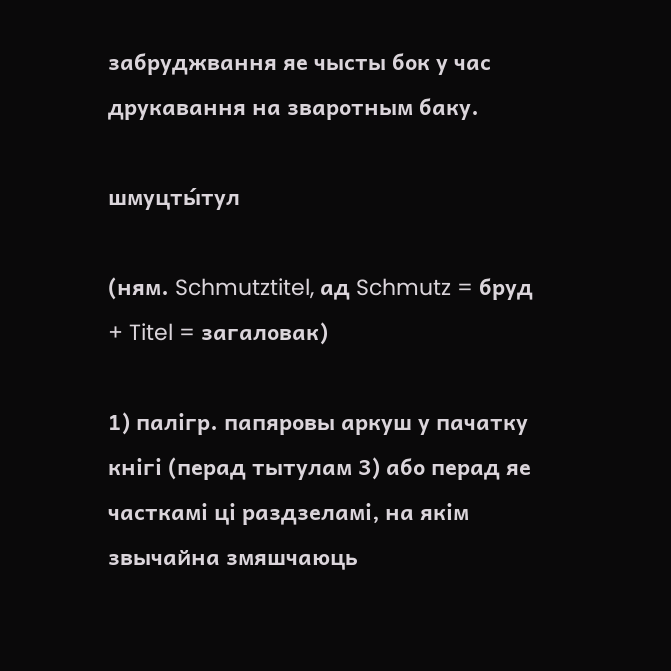забруджвання яе чысты бок у час друкавання на зваротным баку.

шмуцты́тул

(ням. Schmutztitel, ад Schmutz = бруд + Titel = загаловак)

1) палігр. папяровы аркуш у пачатку кнігі (перад тытулам 3) або перад яе часткамі ці раздзеламі, на якім звычайна змяшчаюць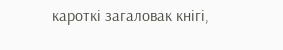кароткі загаловак кнігі,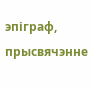эпіграф, прысвячэнне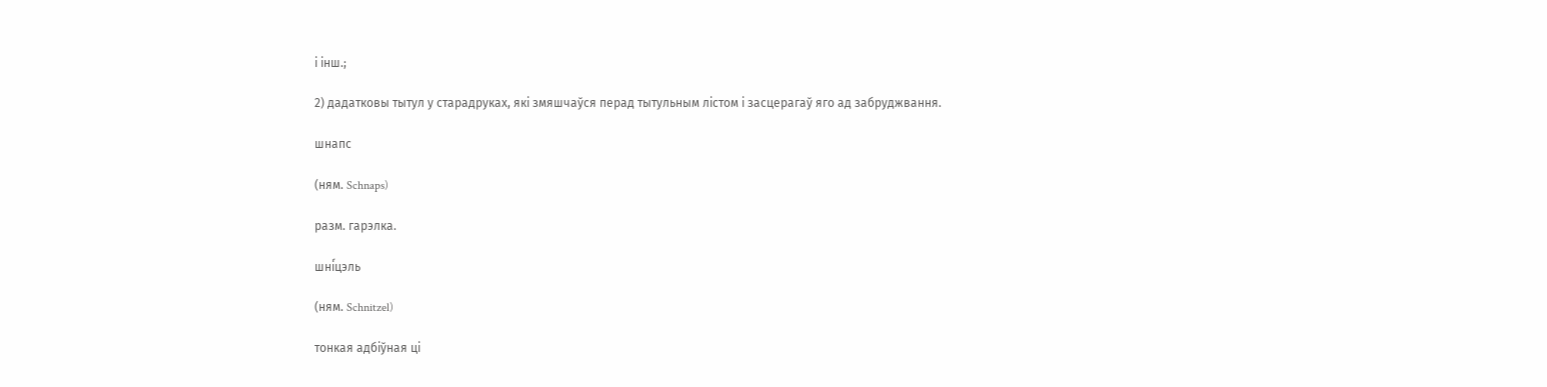і інш.;

2) дадатковы тытул у старадруках, які змяшчаўся перад тытульным лістом і засцерагаў яго ад забруджвання.

шнапс

(ням. Schnaps)

разм. гарэлка.

шні́цэль

(ням. Schnitzel)

тонкая адбіўная ці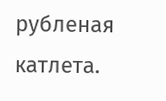рубленая катлета.